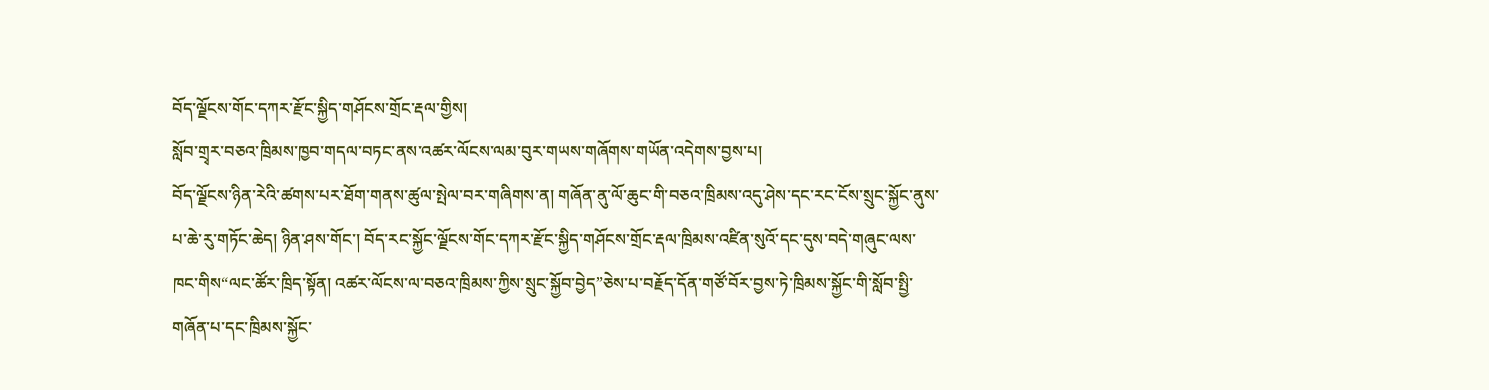བོད་ལྗོངས་གོང་དཀར་རྫོང་སྐྱིད་གཤོངས་གྲོང་རྡལ་གྱིས།
སློབ་གྲྭར་བཅའ་ཁྲིམས་ཁྱབ་གདལ་བཏང་ནས་འཚར་ལོངས་ལམ་བུར་གཡས་གཞོགས་གཡོན་འདེགས་བྱས་པ།
བོད་ལྗོངས་ཉིན་རེའི་ཚགས་པར་ཐོག་གནས་ཚུལ་སྤེལ་བར་གཞིགས་ན། གཞོན་ནུ་ལོ་ཆུང་གི་བཅའ་ཁྲིམས་འདུ་ཤེས་དང་རང་ངོས་སྲུང་སྐྱོང་ནུས་པ་ཆེ་རུ་གཏོང་ཆེད། ཉིན་ཤས་གོང་། བོད་རང་སྐྱོང་ལྗོངས་གོང་དཀར་རྫོང་སྐྱིད་གཤོངས་གྲོང་རྡལ་ཁྲིམས་འཛིན་སུའོ་དང་དུས་བདེ་གཞུང་ལས་ཁང་གིས“ལང་ཚོར་ཁྲིད་སྟོན། འཚར་ལོངས་ལ་བཅའ་ཁྲིམས་ཀྱིས་སྲུང་སྐྱོབ་བྱེད”ཅེས་པ་བརྗོད་དོན་གཙོ་བོར་བྱས་ཏེ་ཁྲིམས་སྐྱོང་གི་སློབ་སྤྱི་གཞོན་པ་དང་ཁྲིམས་སྐྱོང་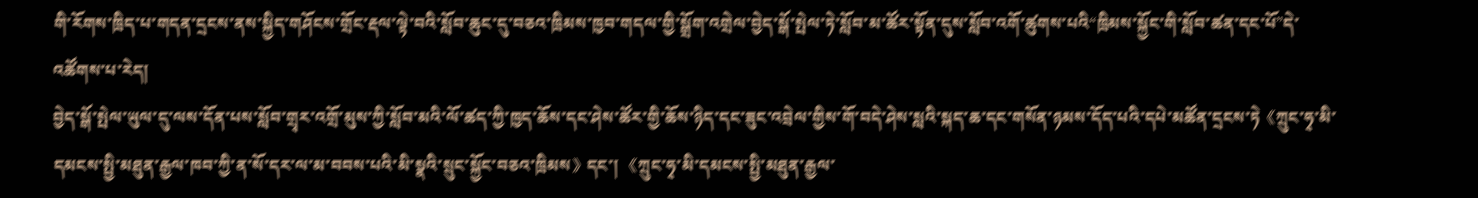གི་རོགས་ཁྲིད་པ་གདན་དྲངས་ནས་སྐྱིད་གཤོངས་གྲོང་རྡལ་ལྟེ་བའི་སློབ་ཆུང་དུ་བཅའ་ཁྲིམས་ཁྱབ་གདལ་གྱི་སྒྲོག་འགྲེལ་བྱེད་སྒོ་སྤེལ་ཏེ་སློབ་མ་ཚོར་སྟོན་དུས་སློབ་འགོ་ཚུགས་པའི“ཁྲིམས་སྐྱོང་གི་སློབ་ཚན་དང་པོ”དེ་འཚོགས་པ་རེད།
བྱེད་སྒོ་སྤེལ་ཡུལ་དུ་ལས་དོན་པས་སློབ་གྲྭར་འགྲོ་མུས་ཀྱི་སློབ་མའི་ལོ་ཚད་ཀྱི་ཁྱད་ཆོས་དང་ཤེས་ཚོར་གྱི་ཆོས་ཉིད་དང་ཟུང་འབྲེལ་གྱིས་གོ་བདེ་ཤེས་སླའི་སྐད་ཆ་དང་གསོན་ཉམས་དོད་པའི་དཔེ་མཚོན་དྲངས་ཏེ《ཀྲུང་ཧྭ་མི་དམངས་སྤྱི་མཐུན་རྒྱལ་ཁབ་ཀྱི་ན་སོ་དར་ལ་མ་བབས་པའི་མི་སྣའི་སྲུང་སྐྱོང་བཅའ་ཁྲིམས》དང་། 《ཀྲུང་ཧྭ་མི་དམངས་སྤྱི་མཐུན་རྒྱལ་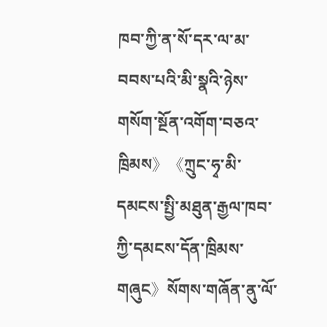ཁབ་ཀྱི་ན་སོ་དར་ལ་མ་བབས་པའི་མི་སྣའི་ཉེས་གསོག་སྔོན་འགོག་བཅའ་ཁྲིམས》《ཀྲུང་ཧྭ་མི་དམངས་སྤྱི་མཐུན་རྒྱལ་ཁབ་ཀྱི་དམངས་དོན་ཁྲིམས་གཞུང》སོགས་གཞོན་ནུ་ལོ་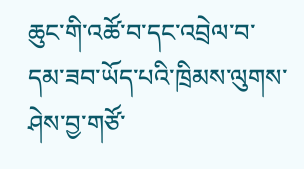ཆུང་གི་འཚོ་བ་དང་འབྲེལ་བ་དམ་ཟབ་ཡོད་པའི་ཁྲིམས་ལུགས་ཤེས་བྱ་གཙོ་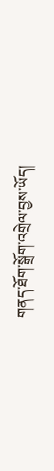གནད་ཐོག་སྒྲོག་འགྲེལ་བྱས་ཡོད།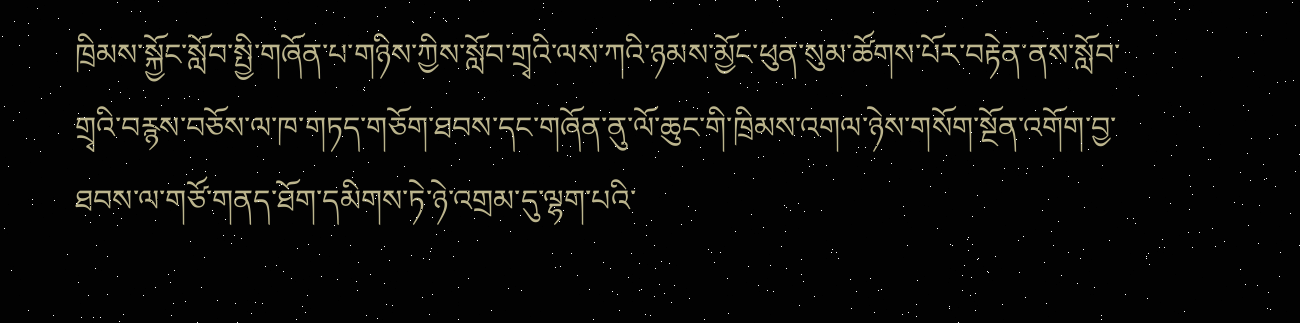ཁྲིམས་སྐྱོང་སློབ་སྤྱི་གཞོན་པ་གཉིས་ཀྱིས་སློབ་གྲྭའི་ལས་ཀའི་ཉམས་མྱོང་ཕུན་སུམ་ཚོགས་པོར་བརྟེན་ནས་སློབ་གྲྭའི་བརྙས་བཅོས་ལ་ཁ་གཏད་གཅོག་ཐབས་དང་གཞོན་ནུ་ལོ་ཆུང་གི་ཁྲིམས་འགལ་ཉེས་གསོག་སྔོན་འགོག་བྱ་ཐབས་ལ་གཙོ་གནད་ཐོག་དམིགས་ཏེ་ཉེ་འགྲམ་དུ་ལྷག་པའི་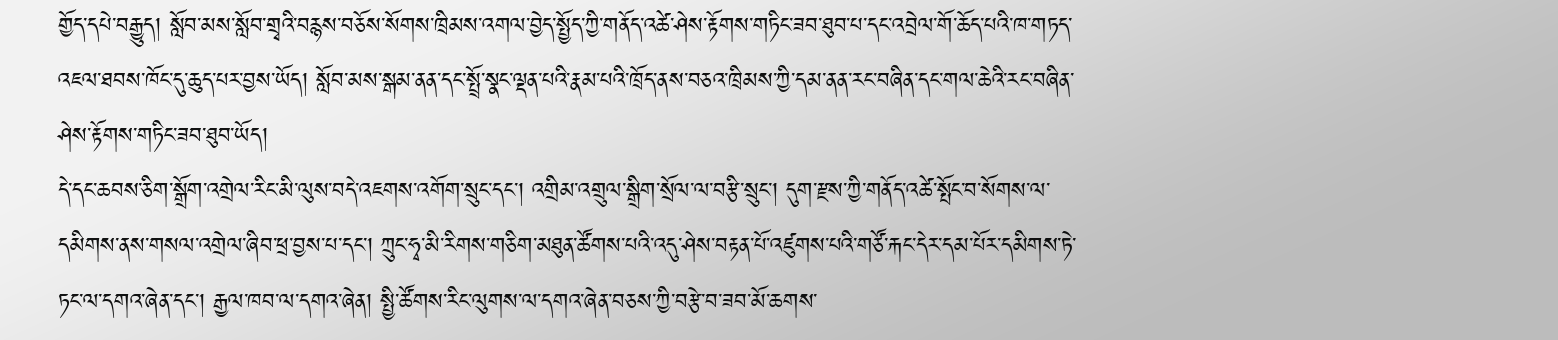གྱོད་དཔེ་བརྒྱུད། སློབ་མས་སློབ་གྲྭའི་བརྙས་བཅོས་སོགས་ཁྲིམས་འགལ་བྱེད་སྤྱོད་ཀྱི་གནོད་འཚེ་ཤེས་རྟོགས་གཏིང་ཟབ་ཐུབ་པ་དང་འབྲེལ་གོ་ཆོད་པའི་ཁ་གཏད་འཇལ་ཐབས་ཁོང་དུ་ཆུད་པར་བྱས་ཡོད། སློབ་མས་སྒམ་ནན་དང་སྤྲོ་སྣང་ལྡན་པའི་རྣམ་པའི་ཁྲོད་ནས་བཅའ་ཁྲིམས་ཀྱི་དམ་ནན་རང་བཞིན་དང་གལ་ཆེའི་རང་བཞིན་ཤེས་རྟོགས་གཏིང་ཟབ་ཐུབ་ཡོད།
དེ་དང་ཆབས་ཅིག་སྒྲོག་འགྲེལ་རིང་མི་ལུས་བདེ་འཇགས་འགོག་སྲུང་དང་། འགྲིམ་འགྲུལ་སྒྲིག་སྲོལ་ལ་བརྩི་སྲུང་། དུག་རྫས་ཀྱི་གནོད་འཚེ་སྤོང་བ་སོགས་ལ་དམིགས་ནས་གསལ་འགྲེལ་ཞིབ་ཕྲ་བྱས་པ་དང་། ཀྲུང་ཧྭ་མི་རིགས་གཅིག་མཐུན་ཚོགས་པའི་འདུ་ཤེས་བརྟན་པོ་འཛུགས་པའི་གཙོ་རྐང་དེར་དམ་པོར་དམིགས་ཏེ་ཏང་ལ་དགའ་ཞེན་དང་། རྒྱལ་ཁབ་ལ་དགའ་ཞེན། སྤྱི་ཚོགས་རིང་ལུགས་ལ་དགའ་ཞེན་བཅས་ཀྱི་བརྩེ་བ་ཟབ་མོ་ཆགས་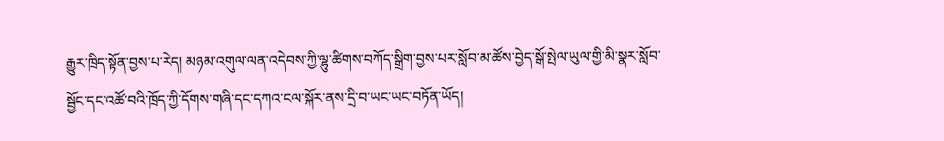རྒྱུར་ཁྲིད་སྟོན་བྱས་པ་རེད། མཉམ་འགུལ་ལན་འདེབས་ཀྱི་ལྷུ་ཚིགས་བཀོད་སྒྲིག་བྱས་པར་སློབ་མ་ཚོས་བྱེད་སྒོ་སྤེལ་ཡུལ་གྱི་མི་སྣར་སློབ་སྦྱོང་དང་འཚོ་བའི་ཁྲོད་ཀྱི་དོགས་གཞི་དང་དཀའ་ངལ་སྐོར་ནས་དྲི་བ་ཡང་ཡང་བཏོན་ཡོད།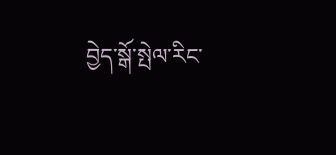བྱེད་སྒོ་སྤེལ་རིང་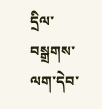དྲིལ་བསྒྲགས་ལག་དེབ་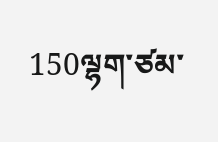150ལྷག་ཙམ་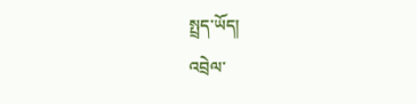སྤྲད་ཡོད།
འབྲེལ་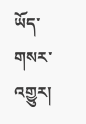ཡོད་གསར་འགྱུར།